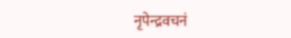नृपेन्द्रवचनं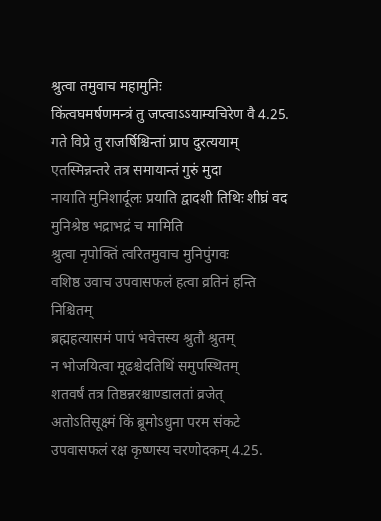श्रुत्वा तमुवाच महामुनिः
किंत्वघमर्षणमन्त्रं तु जप्त्वाऽऽयाम्यचिरेण वै 4.25.
गते विप्रे तु राजर्षिश्चिन्तां प्राप दुरत्ययाम्
एतस्मिन्नन्तरे तत्र समायान्तं गुरुं मुदा
नायाति मुनिशार्दूलः प्रयाति द्वादशी तिथिः शीघ्रं वद मुनिश्रेष्ठ भद्राभद्रं च मामिति
श्रुत्वा नृपोक्तिं त्वरितमुवाच मुनिपुंगवः
वशिष्ठ उवाच उपवासफलं हत्वा व्रतिनं हन्ति निश्चितम्
ब्रह्महत्यासमं पापं भवेत्तस्य श्रुतौ श्रुतम्
न भोजयित्वा मूढश्चेदतिथिं समुपस्थितम्
शतवर्षं तत्र तिष्ठन्नरश्चाण्डालतां व्रजेत्
अतोऽतिसूक्ष्मं किं ब्रूमोऽधुना परम संकटे
उपवासफलं रक्ष कृष्णस्य चरणोदकम् 4.25.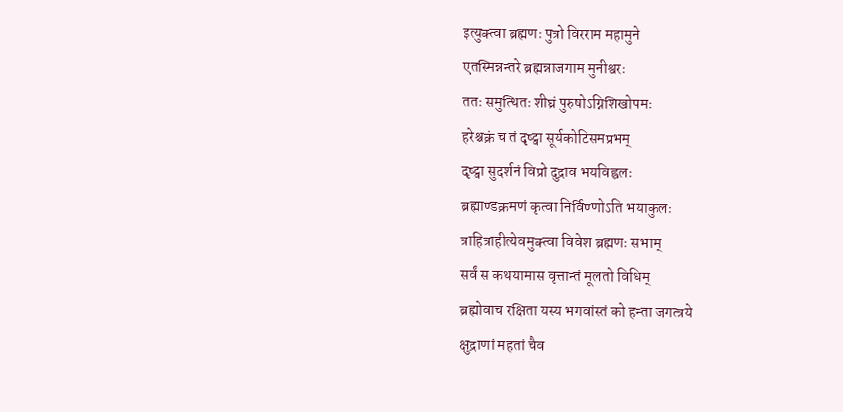इत्युक्त्वा ब्रह्मणः पुत्रो विरराम महामुने
एतस्मिन्नन्तरे ब्रह्मन्नाजगाम मुनीश्वरः
ततः समुत्थितः शीघ्रं पुरुषोऽग्निशिखोपमः
हरेश्चक्रं च तं दृष्ट्वा सूर्यकोटिसमप्रभम्
दृष्ट्वा सुदर्शनं विप्रो दुद्राव भयविह्वलः
ब्रह्माण्डक्रमणं कृत्वा निर्विण्णोऽति भयाकुलः
त्राहित्राहीत्येवमुक्त्वा विवेश ब्रह्मणः सभाम्
सर्वं स कथयामास वृत्तान्तं मूलतो विधिम्
ब्रह्मोवाच रक्षिता यस्य भगवांस्तं को हन्ता जगत्त्रये
क्षुद्राणां महतां चैव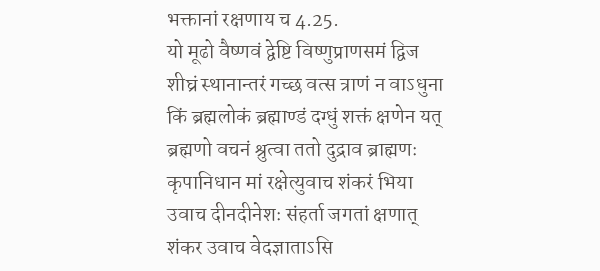भक्तानां रक्षणाय च 4.25.
यो मूढो वैष्णवं द्वेष्टि विष्णुप्राणसमं द्विज
शीघ्रं स्थानान्तरं गच्छ वत्स त्राणं न वाऽधुना
किं ब्रह्मलोकं ब्रह्माण्डं दग्धुं शक्तं क्षणेन यत्
ब्रह्मणो वचनं श्रुत्वा ततो दुद्राव ब्राह्मणः
कृपानिधान मां रक्षेत्युवाच शंकरं भिया
उवाच दीनदीनेशः संहर्ता जगतां क्षणात्
शंकर उवाच वेदज्ञाताऽसि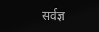सर्वज्ञ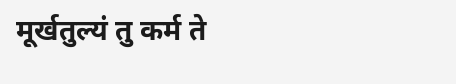मूर्खतुल्यं तु कर्म ते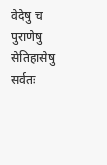वेदेषु च पुराणेषु सेतिहासेषु सर्वतः